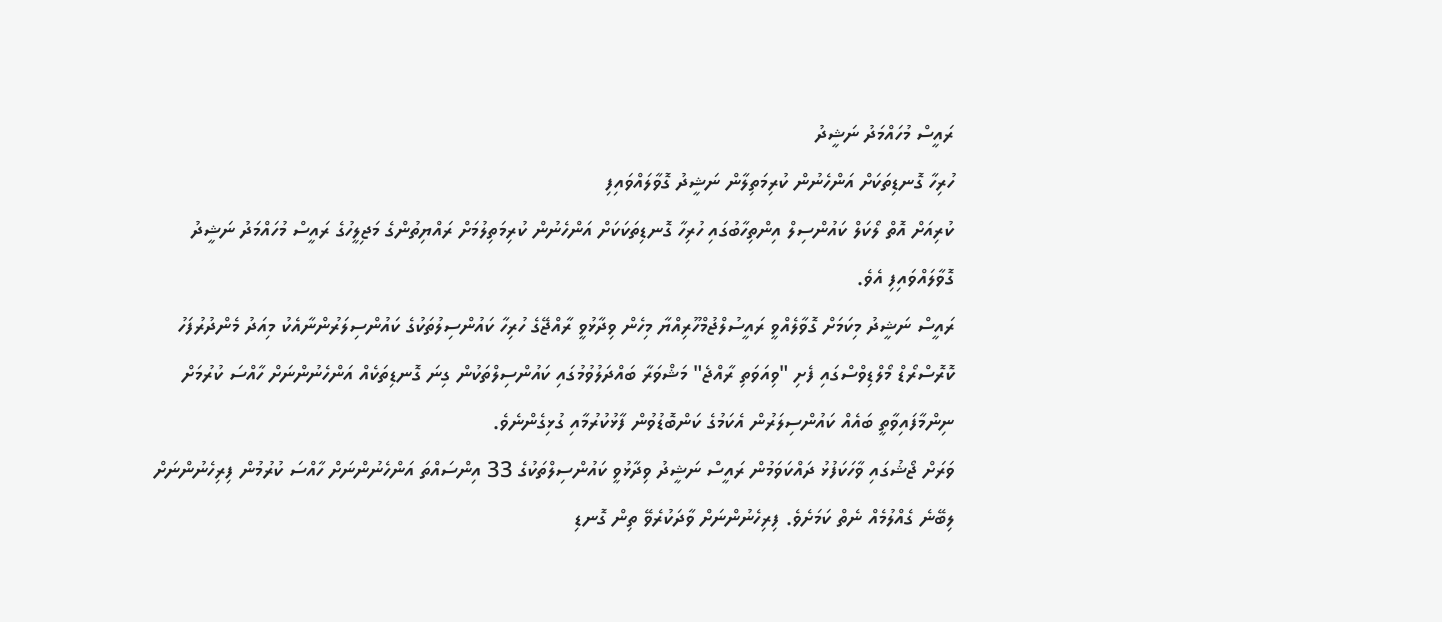ރައީސް މުހައްމަދު ނަޝީދު
ހުރިހާ ގޮނޑިތަކަށް އަންހެނުން ކުރިމަތިލާން ނަޝީދު ގޮވާލައްވައިފި
ކުރިއަށް އޮތް ލޯކަލް ކައުންސިލް އިންތިހާބުގައި ހުރިހާ ގޮނޑިތަކަކަށް އަންހެނުން ކުރިމަތިލުމަށް ރައްޔިތުންގެ މަޖިލީހުގެ ރައީސް މުހައްމަދު ނަޝީދު ގޮވާލައްވައިފި އެވެ.
ރައީސް ނަޝީދު މިކަމަށް ގޮވާލެއްވީ ރައީސުލްޖުމްހޫރިއްޔާ މިހެން ވިދާޅުވީ ރާއްޖޭގެ ހުރިހާ ކައުންސިލުތަކުގެ ކައުންސިލަރުންނާއެކު މިއަދު މެންދުރުފަހު ކޮރޮސްރޯޑް މޯލްޑިވްސްގައި ފެށި "ވިއަވަތި ރާއްޖެ" މަޝްވަރާ ބައްދަލުވުމުގައި ކައުންސިލްތަކުން ގިނަ ގޮނޑިތަކެއް އަންހެނުންނަށް ހާއްސަ ކުރުމަށް ނިންމާފައިވާތީ ބައެއް ކައުންސިލަރުން އެކަމުގެ ކަންބޮޑުވުން ފާޅުކުރުމާއި ގުޅިގެންނެވެ.
ވަރަށް ޖޯޝުގައި ވާހަކަފުޅު ދައްކަވަމުން ރައީސް ނަޝީދު ވިދާޅުވީ ކައުންސިލްތަކުގެ 33 އިންސައްތަ އަންހެނުންނަށް ހާއްސަ ކުރުމުން ފިރިހެނުންނަށް ލިބޭނެ ގެއްލުމެއް ނެތް ކަމަށެވެ. ފިރިހެނުންނަށް ވާދަކުރެވޭ ތިން ގޮނޑި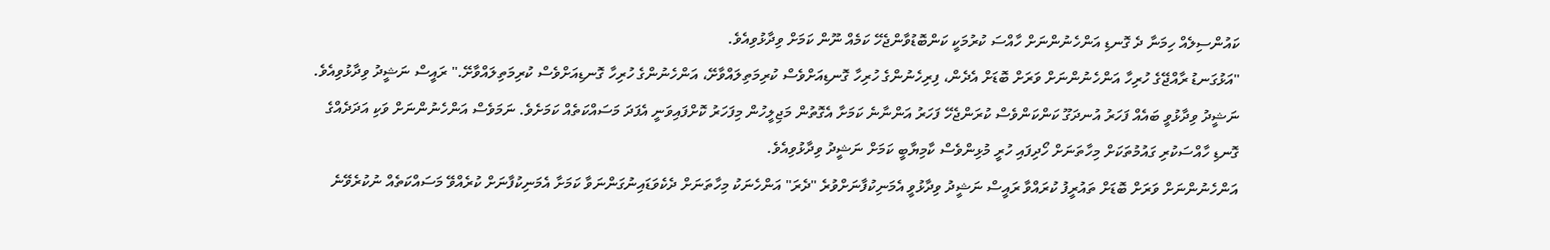ކައުންސިލެއް ހިމަނާ ދެ ގޮނޑި އަންހެނުންނަށް ހާއްސަ ކުރުމަކީ ކަންބޮޑުވާންޖެހޭ ކަމެއް ނޫން ކަމަށް ވިދާޅުވިއެވެ.
"އަޅުގަނޑު ރާއްޖޭގެ ހުރިހާ އަންހެނުންނަށް ވަރަށް ބޮޑަށް އެދެން، ފިރިހެނުންގެ ހުރިހާ ގޮނޑިއަށްވެސް ކުރިމަތިލައްވާށޭ، އަންހެނުންގެ ހުރިހާ ގޮނޑިއަށްވެސް ކުރިމަތިލައްވާށޭ." ރައީސް ނަޝީދު ވިދާޅުވިއެވެ.
ނަޝީދު ވިދާޅުވީ ބައެއް ފަހަރު އުނދަގޫ ކަންކަންވެސް ކުރަންޖެހޭ ފަހަރު އަންނާނެ ކަމަށާ އެގޮތުން މަޖިލީހުން މިފަހަރު ކޮށްފައިވަނީ އެފަދަ މަސައްކަތެއް ކަމަށެވެ. ނަމަވެސް އަންހެނުންނަށް ވަކި އަދަދެއްގެ ގޮނޑި ހާއްސަކުރި ގައުމުތަކަށް މިހާތަނަށް ހޯދިފައި ހުރީ މުޅިންވެސް ކާމިޔާބީ ކަމަށް ނަޝީދު ވިދާޅުވިއެވެ.
އަންހެނުންނަށް ވަރަށް ބޮޑަށް ތައުރީފު ކުރައްވާ ރައީސް ނަޝީދު ވިދާޅުވީ އެމަނިކުފާނަށްވުރެ "ދެރަ" އަންހެނަކު މިހާތަނަށް ދެކެވަޑައިނުގަންނަވާ ކަމަށާ އެމަނިކުފާނަށް ކުރެއްވޭ މަސައްކަތެއް ނުކުރެވޭނެ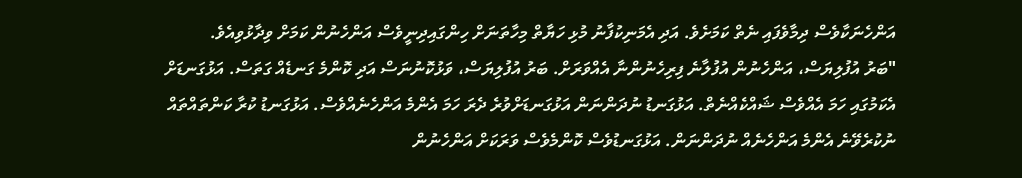އަންހެނަކާވެސް ދިމާވެފައި ނެތް ކަމަށެވެ. އަދި އެމަނިކުފާނު މުޅި ހަޔާތް މިހާތަނަށް ހިންގައިދިނީވެސް އަންހެނުން ކަމަށް ވިދާޅުވިއެވެ.
"ބަރު އުފުލިޔަސް، އަންހެނުން އުފުލާނެ ފިރިހެނުންނާ އެއްވަރަށް. ބަރު އުފުލިޔަސް، ވަޅުކޮނުނަސް އަދި ކޮންމެ ގަނޑެއް ގަތަސް. އަޅުގަނޑަށް އެކަމުގައި ހަމަ އެއްވެސް ޝައްކެއްނެތް. އަޅުގަނޑު ނުދަންނަން އަޅުގަނޑަށްވުރެ ދެރަ ހަމަ އެންމެ އަންހެނެއްވެސް. އަޅުގަނޑު ކުރާ ކަންތައްތައް ނުކުރެވޭނެ އެންމެ އަންހެނެއް ނުދަންނަން. އަޅުގަނޑުވެސް ކޮންމެވެސް ވަރަކަށް އަންހެނުން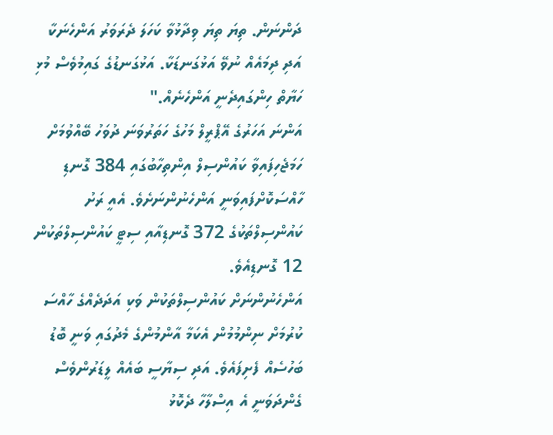ދަންނަން. ތިޔަ ތިޔަ ވިދާޅުވާ ކަހަލަ ދެރަވަރު އަންހެނަކާ އަދި ދިމައެއް ނުވޭ އަޅުގަނޑަކާ. އަޅުގަނޑުގެ ގައިމުވެސް މުޅި ހަޔާތް ހިންގައިދެނީ އަންހެނެއް."
އަންނަ އަހަރުގެ އޭޕްރީލް މަހުގެ ހަތަރުވަނަ ދުވަހު ބޭއްވުމަށް ހަމަޖެހިފައިވާ ކައުންސިލް އިންތިހާބުގައި 384 ގޮނޑި ހާއްސަކޮށްފައިވަނީ އަންހެނުންނަށެވެ. އެއީ ރަށު ކައުންސިލްތަކުގެ 372 ގޮނޑިއާއި ސިޓީ ކައުންސިލްތަކުން 12 ގޮނޑިއެވެ.
އަންހެނުންނަށް ކައުންސިލްތަކުން ވަކި އަދަދެއްގެ ހާއްސަ ކުރުމަށް ނިންމުމުން އެކަމާ އާންމުންގެ މެދުގައި ވަނީ ބޮޑު ބަހުސެއް ފެށިފައެވެ. އަދި ސިޔާސީ ބައެއް ލީޑަރުންވެސް ގެންދަވަނީ އެ އިސްލާހާ ދެކޮޅު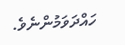ހައްދަވަމުންނެވެ.